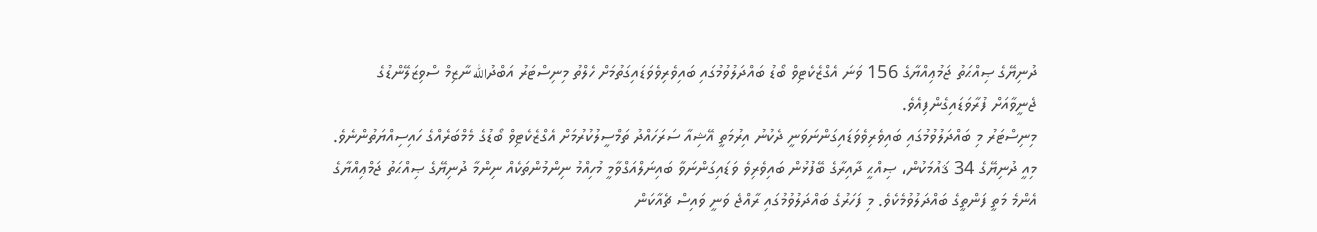ދުނިޔޭގެ ޞިއްޙަތު ޖަމުޢިއްޔާގެ 156 ވަނަ އެގްޒެކެޓިވް ބޯޑު ބައްދަލުވުމުގައި ބައިވެރިވެވަޑައިގަތުމަށް ހެލްތު މިނިސްޓަރު އަބްދުالله ނާޒިމް ސްވިޒަލޭންޑުގެ ޖެނީވާއަށް ފުރާވަޑައިގެންފިއެވެ.
މިނިސްޓަރު މި ބައްދަލުވުމުގައި ބައިވެރިވެވަޑައިގަންނަވަނީ ދެކުނު އިރުމަތީ އޭޝިއާ ސަރަހައްދު ތަމްސީލުކުރުމަށް އެގްޒެކެޓިވް ބޯޑުގެ މެމްބަރެއްގެ ހައިސިއްޔަތުންނެވެ.
މިއީ ދުނިޔޭގެ 34 ޤައުމަކުން، ޞިއްޙީ ދާއިރާގެ ބޭފުޅުން ބައިވެރިވެ ވަޑައިގަންނަވާ ބައިނަލްއަގްވާމީ މުހިއްމު ނިންމުންތަކެއް ނިންމާ ދުނިޔޭގެ ޞިއްޙަތު ޖަމްޢިއްޔާގެ އެންމެ މަތީ ފަންތީގެ ބައްދަލުވުމެކެވެ. މި ފަހަރުގެ ބައްދަލުވުމުގައި ރާއްޖެ ވަނީ ވައިސް ޗެއާކަން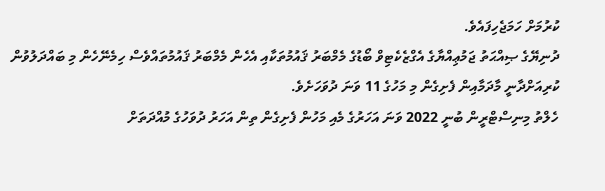ކުރުމަށް ހަމަޖެހިފައެވެ.
ދުނިޔޭގެ ޞިއްޙަތު ޖަމުޢިއްޔާގެ އެގްޒެކެޓިވް ބޯޑުގެ މެމްބަރު ޤައުމުތަކާއި އެހެން މެމްބަރު ޤައުމުތައްވެސް ހިމެނޭހެން މި ބައްދަލުވުން ކުރިއަށްދާނީ މާދަމާއިން ފެށިގެން މި މަހުގެ 11 ވަނަ ދުވަހަށެވެ.
ހެލްތު މިނިސްޓްރީން ބުނީ 2022 ވަނަ އަހަރުގެ މެއި މަހުން ފެށިގެން ތިން އަހަރު ދުވަހުގެ މުއްދަތަށް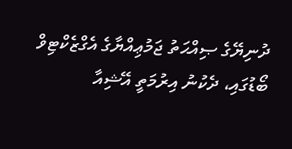ދުނިޔޭގެ ޞިއްޙަތު ޖަމުޢިއްޔާގެ އެގްޒެކްޓިވް ބޯޑުގައި، ދެކުނު އިރުމަތީ އޭޝިއާ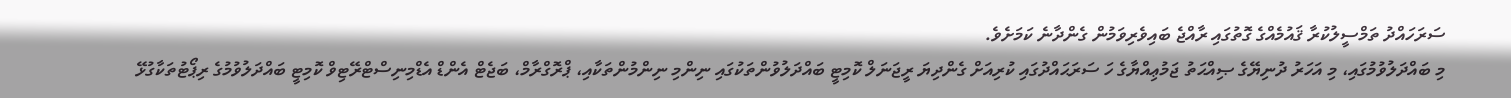ސަރަހައްދު ތަމްސީލުކުރާ ޤައުމެއްގެ ގޮތުގައި ރާއްޖެ ބައިވެރިވަމުން ގެންދާނެ ކަމަށެވެ.
މި ބައްދަލުވުމުގައި، މި އަހަރު ދުނިޔޭގެ ޞިއްޙަތު ޖަމުޢިއްޔާގެ ހަ ސަރަޙައްދުގައި ކުރިއަށް ގެންދިޔަ ރީޖަނަލް ކޮމިޓީ ބައްދަލުވުންތަކުގައި ނިންމި ނިންމުންތަކާއި، ޕްރޮގްރާމް، ބަޖެޓް އެންޑް އެޑްމިނިސްޓްރޭޓިވް ކޮމިޓީ ބައްދަލުވުމުގެ ރިޕޯޓުތަކާގުޅޭ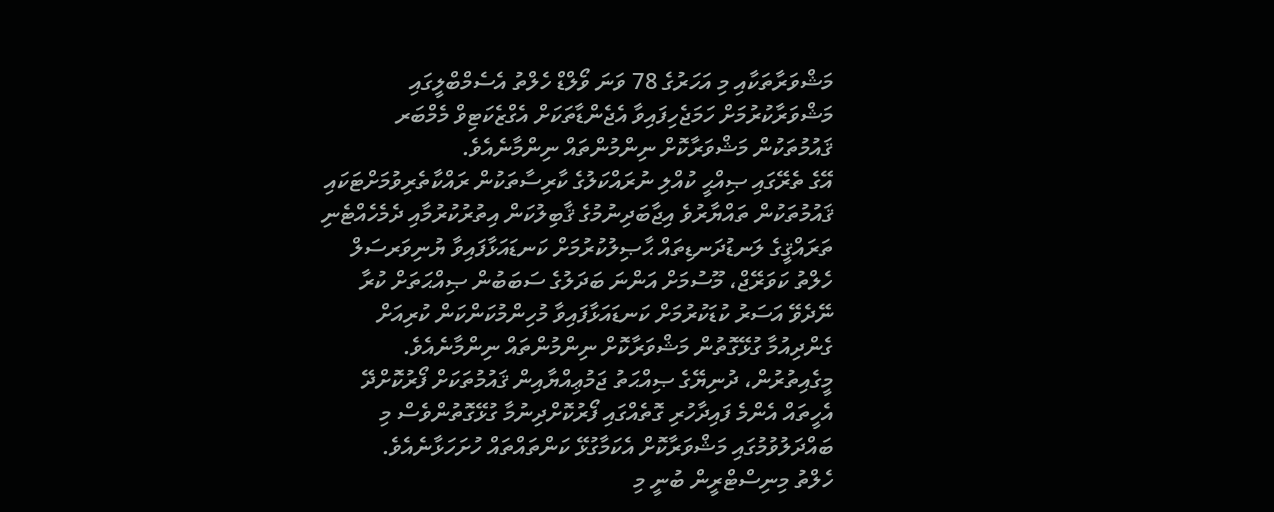މަޝްވަރާތަކާއި މި އަހަރުގެ 78 ވަނަ ވޯލްޑް ހެލްތު އެސެމްބްލީގައި މަޝްވަރާކުރުމަށް ހަމަޖެހިފައިވާ އެޖެންޑާތަކަށް އެގްޒެކަޓިވް މެމްބަރ ޤައުމުތަކުން މަޝްވަރާކޮށް ނިންމުންތައް ނިންމާނެއެވެ.
އޭގެ ތެރޭގައި ޞިއްޙީ ކުއްލި ނުރައްކަލުގެ ކާރިސާތަކުން ރައްކާތެރިވުމަށްޓަކައި ޤައުމުތަކުން ތައްޔާރުވެ އިޖާބަދިނުމުގެ ޤާބިލުކަން އިތުރުކުރުމާއި ދެމެހެއްޓެނި ތަރައްޤީގެ ލަނޑުދަނޑިތައް ޙާޞިލުކުރުމަށް ކަނޑައަޅާފައިވާ ޔުނިވަރސަލް ހެލްތު ކަވަރޭޖް، މޫސުމަށް އަންނަ ބަދަލުގެ ސަބަބުން ޞިއްޙަތަށް ކުރާ ނޭދެވޭ އަސަރު ކުޑަކުރުމަށް ކަނޑައަޅާފައިވާ މުހިންމުކަންކަން ކުރިއަށް ގެންދިއުމާ ގުޅޭގޮތުން މަޝްވަރާކޮށް ނިންމުންތައް ނިންމާނެއެވެ.
މީގެއިތުރުން، ދުނިޔޭގެ ޞިއްޙަތު ޖަމުޢިއްޔާއިން ޤައުމުތަކަށް ފޯރުކޮށްދޭ އެހީތައް އެންމެ ފައިދާހުރި ގޮތެއްގައި ފޯރުކޮށްދިނުމާ ގުޅޭގޮތުންވެސް މި ބައްދަލުވުމުގައި މަޝްވަރާކޮށް އެކަމާގުޅޭ ކަންތައްތައް ހުށަހަޅާނެއެވެ.
ހެލްތު މިނިސްޓްރީން ބުނީ މި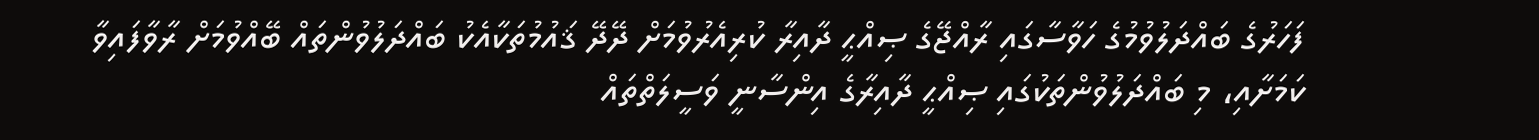ފަހަރުގެ ބައްދަލުވުމުގެ ހަވާސާގައި ރާއްޖޭގެ ޞިއްޙީ ދާއިރާ ކުރިއެރުވުމަށް ދޭދޭ ޤައުމުތަކާއެކު ބައްދަލުވުންތައް ބޭއްވުމަށް ރާވާފައިވާ ކަމަށާއި، މި ބައްދަލުވުންތަކުގައި ޞިއްޙީ ދާއިރާގެ އިންސާނީ ވަސީލަތްތައް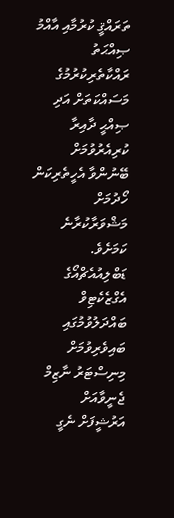ތަރައްޤީ ކުރުމާއި އާއްމު ޞިއްޙަތު ރައްކާތެރިކުރުމުގެ މަސައްކަތަށް އަދި ޞިއްޙީ ދާއިރާ ކުރިއެރުވުމަށް ބޭނުންވާ އެހީތެރިކަން ހޯދުމަށް މަޝްވަރާކުރާނެ ކަމަށެވެ.
ޑަބްލިއުއެޗްއޯގެ އެގްޒެކެޓިވް ބައްދަލުވުމުގައި ބައިވެރިވުމަށް މިނިސްޓަރު ނާޒިމް ޖެނީވާއަށް
އަރުޝީފަށް ނެގީ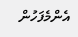އެންމެފަހުން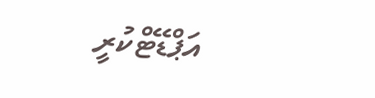އަޕްޑޭޓްކުރީ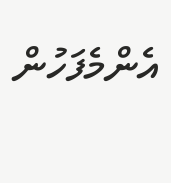އެންމެފަހުން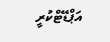އަޕްޑޭޓްކުރީ